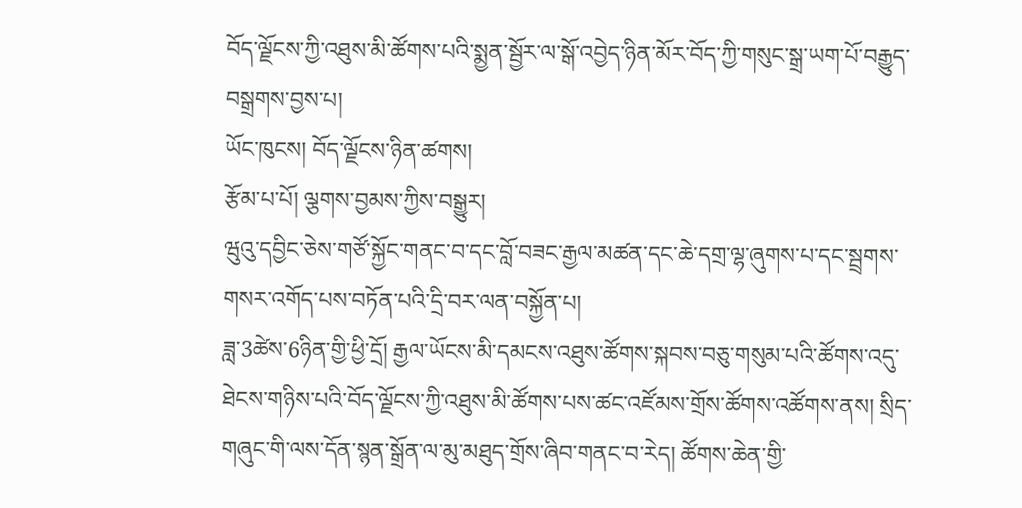བོད་ལྗོངས་ཀྱི་འཐུས་མི་ཚོགས་པའི་སྨྱན་སྦྱོར་ལ་སྒོ་འབྱེད་ཉིན་མོར་བོད་ཀྱི་གསུང་སྒྲ་ཡག་པོ་བརྒྱུད་བསྒྲགས་བྱས་པ།
ཡོང་ཁུངས། བོད་ལྗོངས་ཉིན་ཚགས།
རྩོམ་པ་པོ། ལྕགས་བྱམས་ཀྱིས་བསྒྱུར།
ཝུའུ་དབྱིང་ཅེས་གཙོ་སྐྱོང་གནང་བ་དང་བློ་བཟང་རྒྱལ་མཚན་དང་ཆེ་དགྲ་ལྷ་ཞུགས་པ་དང་སྦྲགས་གསར་འགོད་པས་བཏོན་པའི་དྲི་བར་ལན་བསྐྱོན་པ།
ཟླ་3ཚེས་6ཉིན་གྱི་ཕྱི་དྲོ། རྒྱལ་ཡོངས་མི་དམངས་འཐུས་ཚོགས་སྐབས་བཅུ་གསུམ་པའི་ཚོགས་འདུ་ཐེངས་གཉིས་པའི་བོད་ལྗོངས་ཀྱི་འཐུས་མི་ཚོགས་པས་ཚང་འཛོམས་གྲོས་ཚོགས་འཚོགས་ནས། སྲིད་གཞུང་གི་ལས་དོན་སྙན་སྒྲོན་ལ་མུ་མཐུད་གྲོས་ཞིབ་གནང་བ་རེད། ཚོགས་ཆེན་གྱི་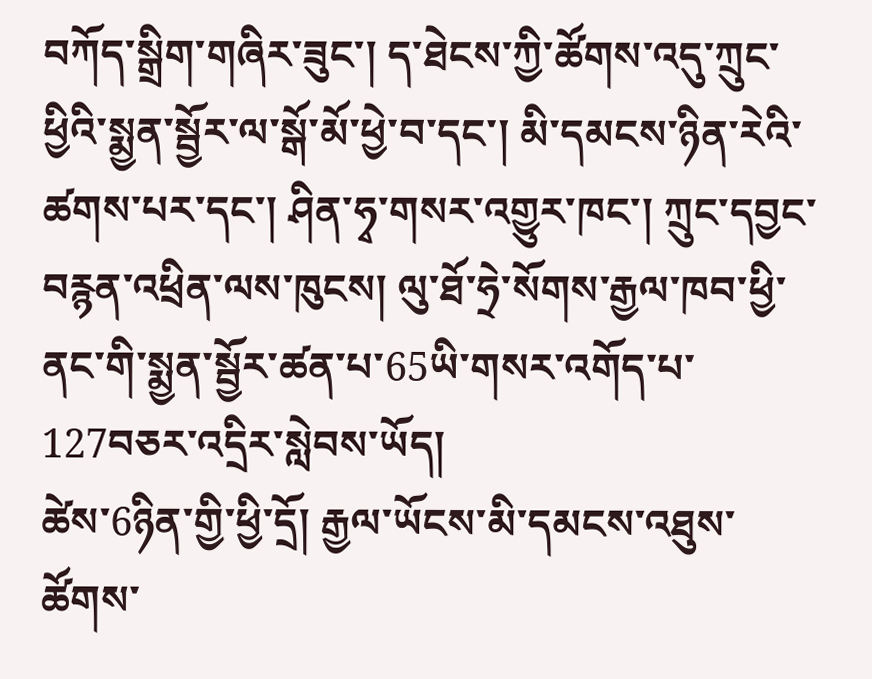བཀོད་སྒྲིག་གཞིར་ཟུང་། ད་ཐེངས་ཀྱི་ཚོགས་འདུ་ཀྲུང་ཕྱིའི་སྨྱན་སྦྱོར་ལ་སྒོ་མོ་ཕྱེ་བ་དང་། མི་དམངས་ཉིན་རེའི་ཚགས་པར་དང་། ཤིན་ཧྭ་གསར་འགྱུར་ཁང་། ཀྲུང་དབྱང་བརྙན་འཕྲིན་ལས་ཁུངས། ལུ་ཐོ་ཧྲེ་སོགས་རྒྱལ་ཁབ་ཕྱི་ནང་གི་སྨྱན་སྦྱོར་ཚན་པ་65ཡི་གསར་འགོད་པ་127བཅར་འདྲིར་སླེབས་ཡོད།
ཚེས་6ཉིན་གྱི་ཕྱི་དྲོ། རྒྱལ་ཡོངས་མི་དམངས་འཐུས་ཚོགས་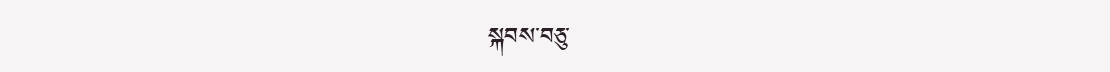སྐབས་བཅུ་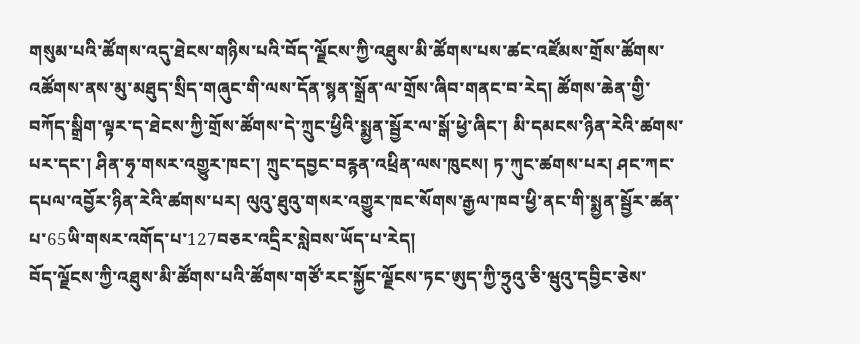གསུམ་པའི་ཚོགས་འདུ་ཐེངས་གཉིས་པའི་བོད་ལྗོངས་ཀྱི་འཐུས་མི་ཚོགས་པས་ཚང་འཛོམས་གྲོས་ཚོགས་འཚོགས་ནས་མུ་མཐུད་སྲིད་གཞུང་གི་ལས་དོན་སྙན་སྒྲོན་ལ་གྲོས་ཞིབ་གནང་བ་རེད། ཚོགས་ཆེན་གྱི་བཀོད་སྒྲིག་ལྟར་ད་ཐེངས་ཀྱི་གྲོས་ཚོགས་དེ་ཀྲུང་ཕྱིའི་སྨྱན་སྦྱོར་ལ་སྒོ་ཕྱེ་ཞིང་། མི་དམངས་ཉིན་རེའི་ཚགས་པར་དང་། ཤིན་ཧྭ་གསར་འགྱུར་ཁང་། ཀྲུང་དབྱང་བརྙན་འཕྲིན་ལས་ཁུངས། ཏ་ཀུང་ཚགས་པར། ཤང་ཀང་དཔལ་འབྱོར་ཉིན་རེའི་ཚགས་པར། ལུའུ་ཐུའུ་གསར་འགྱུར་ཁང་སོགས་རྒྱལ་ཁབ་ཕྱི་ནང་གི་སྨྱན་སྦྱོར་ཚན་པ་65ཡི་གསར་འགོད་པ་127བཅར་འདྲིར་སླེབས་ཡོད་པ་རེད།
བོད་ལྗོངས་ཀྱི་འཐུས་མི་ཚོགས་པའི་ཚོགས་གཙོ་རང་སྐྱོང་ལྗོངས་ཏང་ཨུད་ཀྱི་ཧྲུའུ་ཅི་ཝུའུ་དབྱིང་ཅེས་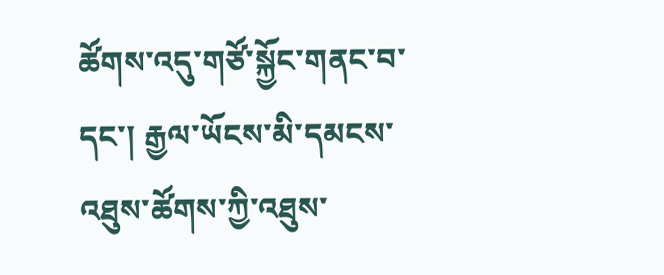ཚོགས་འདུ་གཙོ་སྐྱོང་གནང་བ་དང་། རྒྱལ་ཡོངས་མི་དམངས་འཐུས་ཚོགས་ཀྱི་འཐུས་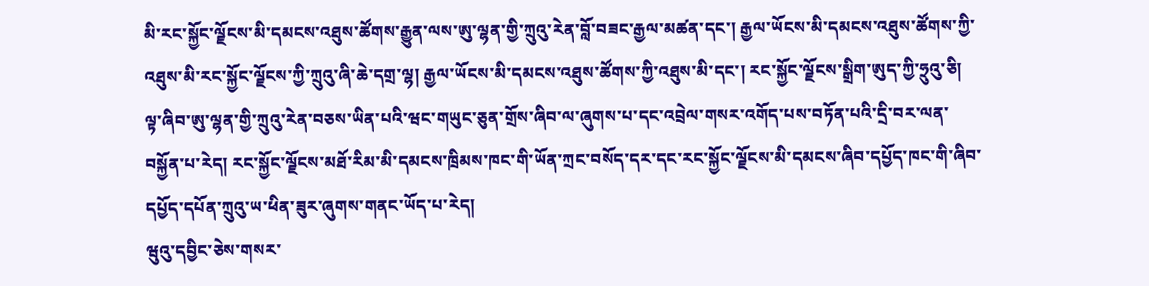མི་རང་སྐྱོང་ལྗོངས་མི་དམངས་འཐུས་ཚོགས་རྒྱུན་ལས་ཨུ་ལྷན་གྱི་ཀྲུའུ་རེན་བློ་བཟང་རྒྱལ་མཚན་དང་། རྒྱལ་ཡོངས་མི་དམངས་འཐུས་ཚོགས་ཀྱི་འཐུས་མི་རང་སྐྱོང་ལྗོངས་ཀྱི་ཀྲུའུ་ཞི་ཆེ་དགྲ་ལྷ། རྒྱལ་ཡོངས་མི་དམངས་འཐུས་ཚོགས་ཀྱི་འཐུས་མི་དང་། རང་སྐྱོང་ལྗོངས་སྒྲིག་ཨུད་ཀྱི་ཧྲུའུ་ཅི། ལྟ་ཞིབ་ཨུ་ལྷན་གྱི་ཀྲུའུ་རེན་བཅས་ཡིན་པའི་ཝང་གཡུང་ཅུན་གྲོས་ཞིབ་ལ་ཞུགས་པ་དང་འབྲེལ་གསར་འགོད་པས་བཏོན་པའི་དྲི་བར་ལན་བསྐྱོན་པ་རེད། རང་སྐྱོང་ལྗོངས་མཐོ་རིམ་མི་དམངས་ཁྲིམས་ཁང་གི་ཡོན་ཀྲང་བསོད་དར་དང་རང་སྐྱོང་ལྗོངས་མི་དམངས་ཞིབ་དཔྱོད་ཁང་གི་ཞིབ་དཔྱོད་དཔོན་ཀྲུའུ་ཡ་ཕིན་ཟུར་ཞུགས་གནང་ཡོད་པ་རེད།
ཝུའུ་དབྱིང་ཅེས་གསར་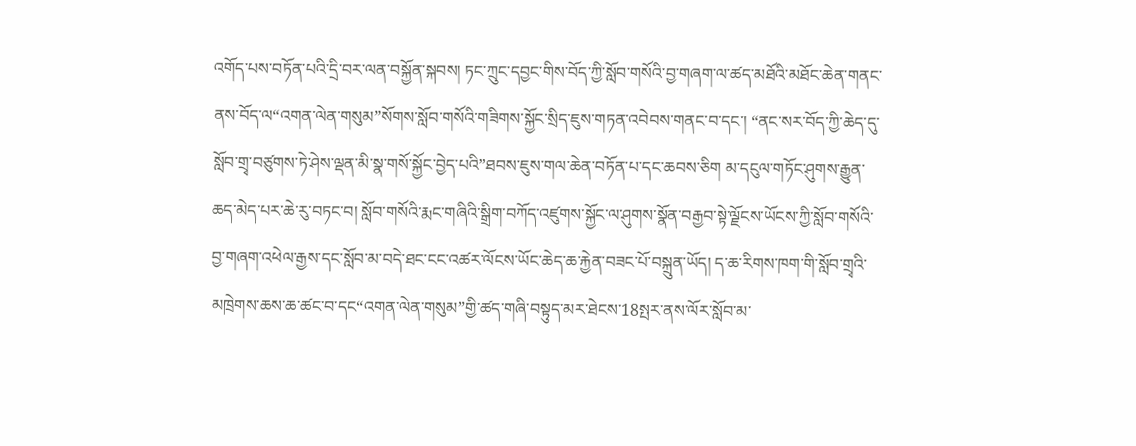འགོད་པས་བཏོན་པའི་དྲི་བར་ལན་བསྐྱོན་སྐབས། ཏང་ཀྲུང་དབྱང་གིས་བོད་ཀྱི་སློབ་གསོའི་བྱ་གཞག་ལ་ཚད་མཐོའི་མཐོང་ཆེན་གནང་ནས་བོད་ལ“འགན་ལེན་གསུམ”སོགས་སློབ་གསོའི་གཟིགས་སྐྱོང་སྲིད་ཇུས་གཏན་འབེབས་གནང་བ་དང་། “ནང་སར་བོད་ཀྱི་ཆེད་དུ་སློབ་གྲྭ་བཙུགས་ཏེ་ཤེས་ལྡན་མི་སྣ་གསོ་སྐྱོང་བྱེད་པའི”ཐབས་ཇུས་གལ་ཆེན་བཏོན་པ་དང་ཆབས་ཅིག མ་དངུལ་གཏོང་ཤུགས་རྒྱུན་ཆད་མེད་པར་ཆེ་རུ་བཏང་བ། སློབ་གསོའི་རྨང་གཞིའི་སྒྲིག་བཀོད་འཛུགས་སྐྱོང་ལ་ཤུགས་སྣོན་བརྒྱབ་སྟེ་ལྗོངས་ཡོངས་ཀྱི་སློབ་གསོའི་བྱ་གཞག་འཕེལ་རྒྱས་དང་སློབ་མ་བདེ་ཐང་ངང་འཚར་ལོངས་ཡོང་ཆེད་ཆ་རྐྱེན་བཟང་པོ་བསྐྲུན་ཡོད། ད་ཆ་རིགས་ཁག་གི་སློབ་གྲྭའི་མཁྲེགས་ཆས་ཆ་ཚང་བ་དང“འགན་ལེན་གསུམ”གྱི་ཚད་གཞི་བསྟུད་མར་ཐེངས་18སྤར་ནས་ལོར་སློབ་མ་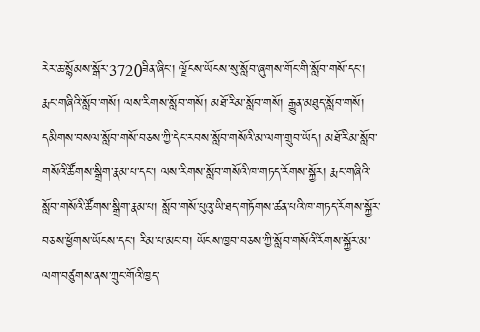རེར་ཆ་སྙོམས་སྒོར་3720ཟིན་ཞིང་། ལྗོངས་ཡོངས་སུ་སློབ་ཞུགས་གོང་གི་སློབ་གསོ་དང་། རྨང་གཞིའི་སློབ་གསོ། ལས་རིགས་སློབ་གསོ། མཐོ་རིམ་སློབ་གསོ། རྒྱུན་མཐུད་སློབ་གསོ། དམིགས་བསལ་སློབ་གསོ་བཅས་ཀྱི་དེང་རབས་སློབ་གསོའི་མ་ལག་གྲུབ་ཡོད། མཐོ་རིམ་སློབ་གསོའི་ཚོགས་སྒྲིག་རྣམ་པ་དང་། ལས་རིགས་སློབ་གསོའི་ཁ་གཏད་རོགས་སྐྱོར། རྨང་གཞིའི་སློབ་གསོའི་ཚོགས་སྒྲིག་རྣམ་པ། སློབ་གསོ་པུའུ་ཡི་ཐད་གཏོགས་ཚན་པའི་ཁ་གཏད་རོགས་སྐྱོར་བཅས་ཕྱོགས་ཡོངས་དང་། རིམ་པ་མང་བ། ཡོངས་ཁྱབ་བཅས་ཀྱི་སློབ་གསོའི་རོགས་སྐྱོར་མ་ལག་བཙུགས་ནས་ཀྲུང་གོའི་ཁྱད་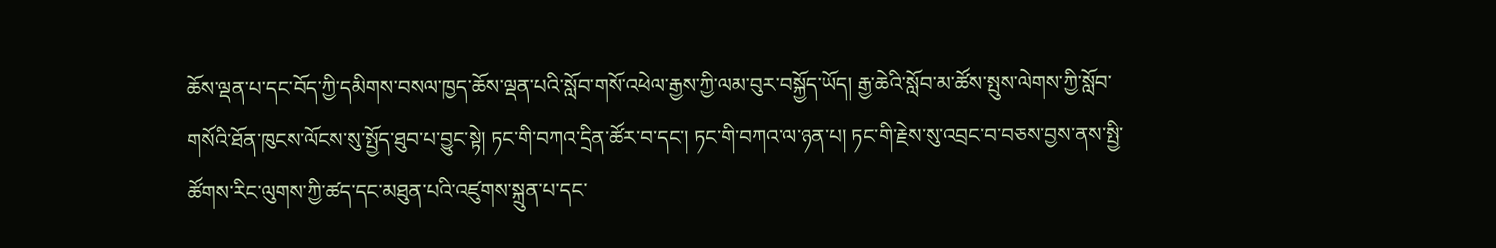ཆོས་ལྡན་པ་དང་བོད་ཀྱི་དམིགས་བསལ་ཁྱད་ཆོས་ལྡན་པའི་སློབ་གསོ་འཕེལ་རྒྱས་ཀྱི་ལམ་བུར་བསྐྱོད་ཡོད། རྒྱ་ཆེའི་སློབ་མ་ཚོས་སྤུས་ལེགས་ཀྱི་སློབ་གསོའི་ཐོན་ཁུངས་ལོངས་སུ་སྤྱོད་ཐུབ་པ་བྱུང་སྟེ། ཏང་གི་བཀའ་དྲིན་ཚོར་བ་དང་། ཏང་གི་བཀའ་ལ་ཉན་པ། ཏང་གི་རྗེས་སུ་འབྲང་བ་བཅས་བྱས་ནས་སྤྱི་ཚོགས་རིང་ལུགས་ཀྱི་ཚད་དང་མཐུན་པའི་འཛུགས་སྐྲུན་པ་དང་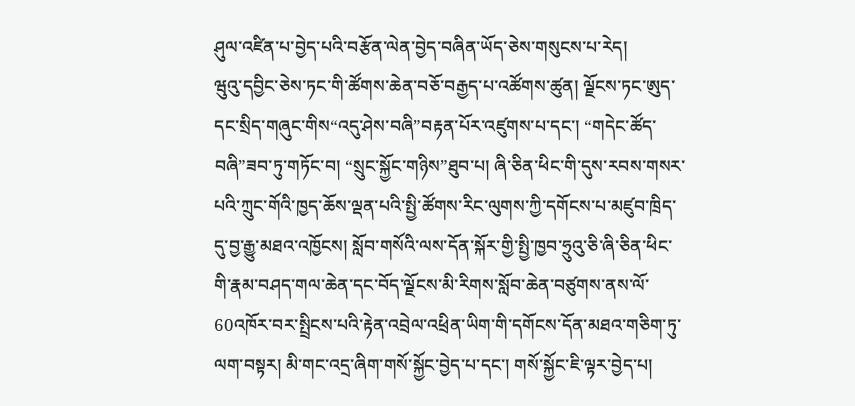ཤུལ་འཛིན་པ་བྱེད་པའི་བརྩོན་ལེན་བྱེད་བཞིན་ཡོད་ཅེས་གསུངས་པ་རེད།
ཝུའུ་དབྱིང་ཅེས་ཏང་གི་ཚོགས་ཆེན་བཅོ་བརྒྱད་པ་འཚོགས་ཚུན། ལྗོངས་ཏང་ཨུད་དང་སྲིད་གཞུང་གིས“འདུ་ཤེས་བཞི”བརྟན་པོར་འཛུགས་པ་དང་། “གདེང་ཚོད་བཞི”ཟབ་ཏུ་གཏོང་བ། “སྲུང་སྐྱོང་གཉིས”ཐུབ་པ། ཞི་ཅིན་ཕིང་གི་དུས་རབས་གསར་པའི་ཀྲུང་གོའི་ཁྱད་ཆོས་ལྡན་པའི་སྤྱི་ཚོགས་རིང་ལུགས་ཀྱི་དགོངས་པ་མཛུབ་ཁྲིད་དུ་བྱ་རྒྱུ་མཐའ་འཁྱོངས། སློབ་གསོའི་ལས་དོན་སྐོར་གྱི་སྤྱི་ཁྱབ་ཧྲུའུ་ཅི་ཞི་ཅིན་ཕིང་གི་རྣམ་བཤད་གལ་ཆེན་དང་བོད་ལྗོངས་མི་རིགས་སློབ་ཆེན་བཙུགས་ནས་ལོ་60འཁོར་བར་སྤྲིངས་པའི་རྟེན་འབྲེལ་འཕྲིན་ཡིག་གི་དགོངས་དོན་མཐའ་གཅིག་ཏུ་ལག་བསྟར། མི་གང་འདྲ་ཞིག་གསོ་སྐྱོང་བྱེད་པ་དང་། གསོ་སྐྱོང་ཇི་ལྟར་བྱེད་པ།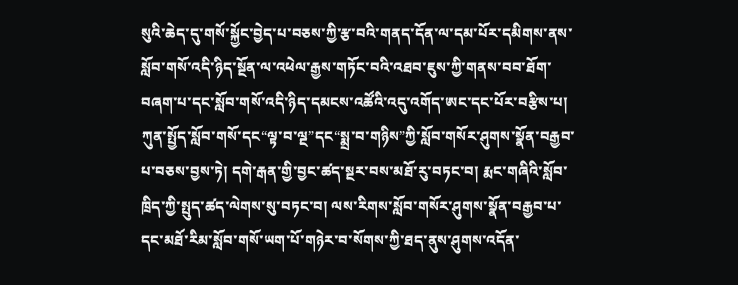སུའི་ཆེད་དུ་གསོ་སྐྱོང་བྱེད་པ་བཅས་ཀྱི་རྩ་བའི་གནད་དོན་ལ་དམ་པོར་དམིགས་ནས་སློབ་གསོ་འདི་ཉིད་སྔོན་ལ་འཕེལ་རྒྱས་གཏོང་བའི་འཐབ་ཇུས་ཀྱི་གནས་བབ་ཐོག་བཞག་པ་དང་སློབ་གསོ་འདི་ཉིད་དམངས་འཚོའི་འདུ་འགོད་ཨང་དང་པོར་བརྩིས་པ། ཀུན་སྤྱོད་སློབ་གསོ་དང“ལྟ་བ་ལྔ”དང“སྨྲ་བ་གཉིས”ཀྱི་སློབ་གསོར་ཤུགས་སྣོན་བརྒྱབ་པ་བཅས་བྱས་ཏེ། དགེ་རྒན་གྱི་བྱང་ཚད་སྔར་བས་མཐོ་རུ་བཏང་བ། རྨང་གཞིའི་སློབ་ཁྲིད་ཀྱི་སྤུད་ཚད་ལེགས་སུ་བཏང་བ། ལས་རིགས་སློབ་གསོར་ཤུགས་སྣོན་བརྒྱབ་པ་དང་མཐོ་རིམ་སློབ་གསོ་ཡག་པོ་གཉེར་བ་སོགས་ཀྱི་ཐད་ནུས་ཤུགས་འདོན་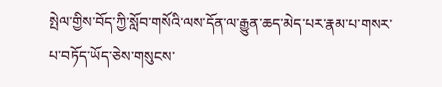སྤེལ་གྱིས་བོད་ཀྱི་སློབ་གསོའི་ལས་དོན་ལ་རྒྱུན་ཆད་མེད་པར་རྣམ་པ་གསར་པ་བཏོད་ཡོད་ཅེས་གསུངས་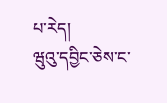པ་རེད།
ཝུའུ་དབྱིང་ཅེས་ང་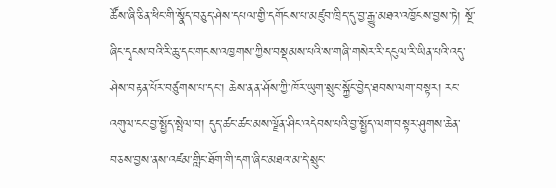ཚོས་ཞི་ཅིན་ཕིང་གི་སྣོད་བཅུད་ཤེས་དཔལ་གྱི་དགོངས་པ་མཛུབ་ཁྲིད་དུ་བྱ་རྒྱུ་མཐའ་འཁྱོངས་བྱས་ཏེ། སྔོ་ཞིང་དྭངས་བའི་རི་ཆུ་དང་གངས་འཁྱགས་ཀྱིས་བསྡམས་པའི་ས་གཞི་གསེར་རི་དངུལ་རི་ཡིན་པའི་འདུ་ཤེས་བརྟན་པོར་བཙུགས་པ་དང་། ཆེས་ནན་ཤོས་ཀྱི་ཁོར་ཡུག་སྲུང་སྐྱོང་བྱེད་ཐབས་ལག་བསྟར། རང་འགུལ་ངང་བྱ་སྤྱོད་སྤེལ་བ། དུད་ཚང་ཚང་མས་ལྗོན་ཤིང་འདེབས་པའི་བྱ་སྤྱོད་ལག་བསྟར་ཤུགས་ཆེན་བཅས་བྱས་ནས་འཛམ་གླིང་ཐོག་གི་དག་ཞིང་མཐའ་མ་དེ་སྲུང་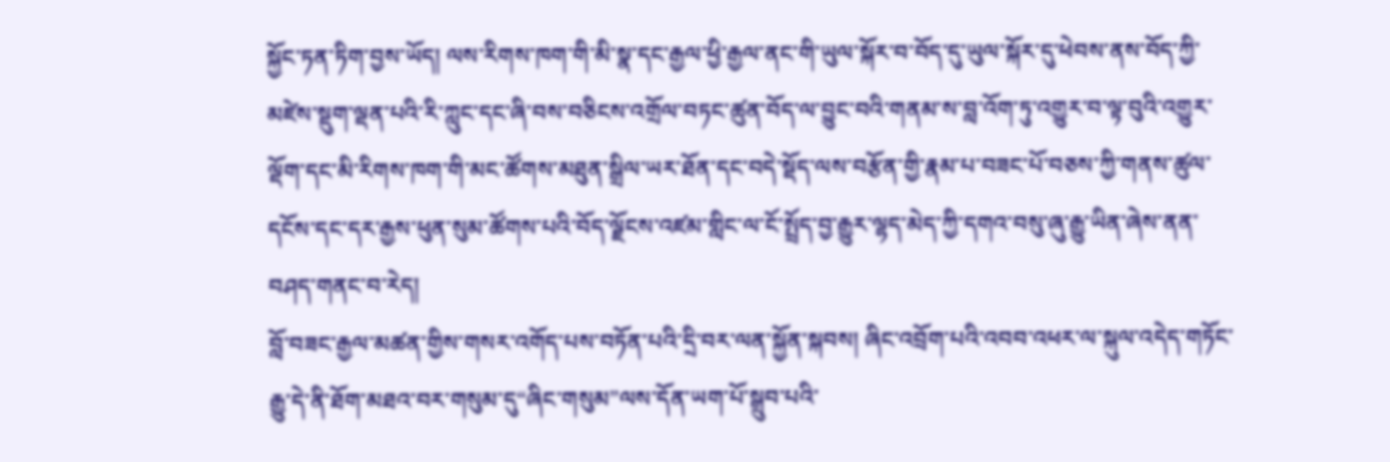སྐྱོང་ཏན་ཏིག་བྱས་ཡོད། ལས་རིགས་ཁག་གི་མི་སྣ་དང་རྒྱལ་ཕྱི་རྒྱལ་ནང་གི་ཡུལ་སྐོར་བ་བོད་དུ་ཡུལ་སྐོར་དུ་ཕེབས་ནས་བོད་ཀྱི་མཛེས་སྡུག་ལྡན་པའི་རི་ཀླུང་དང་ཞི་བས་བཅིངས་འགྲོལ་བཏང་ཚུན་བོད་ལ་བྱུང་བའི་གནམ་ས་བླ་འོག་ཏུ་འགྱུར་བ་ལྟ་བུའི་འགྱུར་ལྡོག་དང་མི་རིགས་ཁག་གི་མང་ཚོགས་མཐུན་སྒྲིལ་ཡར་ཐོན་དང་བདེ་སྡོད་ལས་བརྩོན་གྱི་རྣམ་པ་བཟང་པོ་བཅས་ཀྱི་གནས་ཚུལ་དངོས་དང་དར་རྒྱས་ཕུན་སུམ་ཚོགས་པའི་བོད་ལྗོངས་འཛམ་གླིང་ལ་ངོ་སྤྲོད་བྱ་རྒྱུར་ལྷད་མེད་ཀྱི་དགའ་བསུ་ཞུ་རྒྱུ་ཡིན་ཞེས་ནན་བཤད་གནང་བ་རེད།
བློ་བཟང་རྒྱལ་མཚན་གྱིས་གསར་འགོད་པས་བཏོན་པའི་དྲི་བར་ལན་སྐྱོན་སྐབས། ཞིང་འབྲོག་པའི་འབབ་འཕར་ལ་སྐུལ་འདེད་གཏོང་རྒྱུ་དེ་ནི་ཐོག་མཐའ་བར་གསུམ་དུ“ཞིང་གསུམ”ལས་དོན་ཡག་པོ་སྒྲུབ་པའི་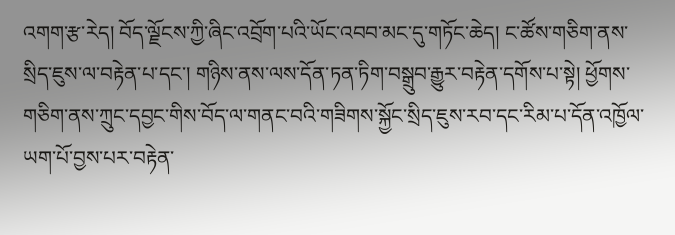འགག་རྩ་རེད། བོད་ལྗོངས་ཀྱི་ཞིང་འབྲོག་པའི་ཡོང་འབབ་མང་དུ་གཏོང་ཆེད། ང་ཚོས་གཅིག་ནས་སྲིད་ཇུས་ལ་བརྟེན་པ་དང་། གཉིས་ནས་ལས་དོན་ཏན་ཏིག་བསྒྲུབ་རྒྱུར་བརྟེན་དགོས་པ་སྟེ། ཕྱོགས་གཅིག་ནས་ཀྲུང་དབྱང་གིས་བོད་ལ་གནང་བའི་གཟིགས་སྐྱོང་སྲིད་ཇུས་རབ་དང་རིམ་པ་དོན་འཁྱོལ་ཡག་པོ་བྱས་པར་བརྟེན་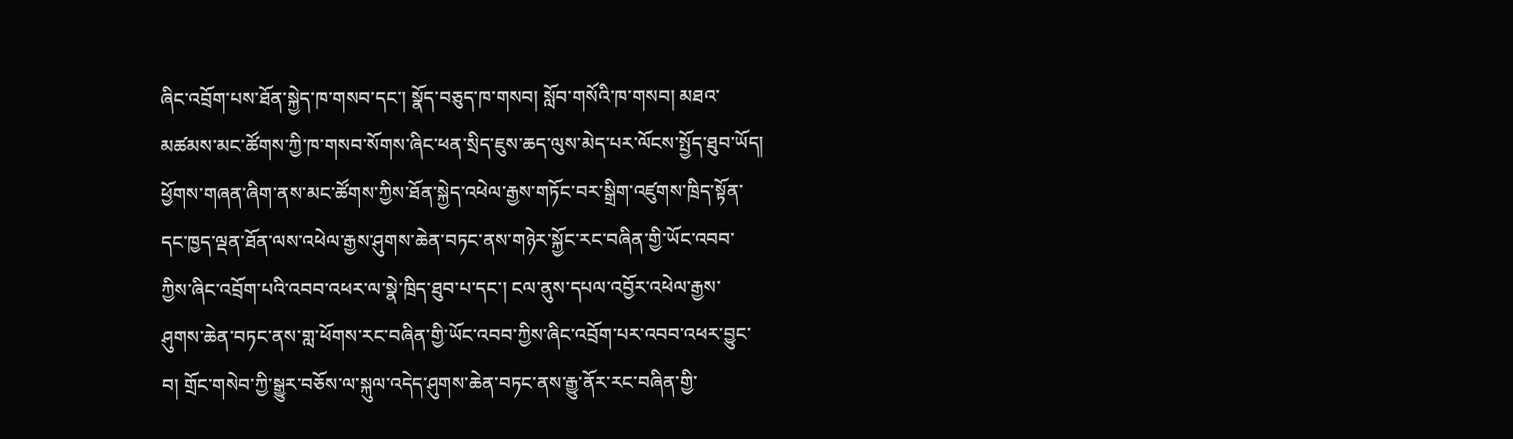ཞིང་འབྲོག་པས་ཐོན་སྐྱེད་ཁ་གསབ་དང་། སྣོད་བཅུད་ཁ་གསབ། སློབ་གསོའི་ཁ་གསབ། མཐའ་མཚམས་མང་ཚོགས་ཀྱི་ཁ་གསབ་སོགས་ཞིང་ཕན་སྲིད་ཇུས་ཆད་ལུས་མེད་པར་ལོངས་སྤྱོད་ཐུབ་ཡོད། ཕྱོགས་གཞན་ཞིག་ནས་མང་ཚོགས་ཀྱིས་ཐོན་སྐྱེད་འཕེལ་རྒྱས་གཏོང་བར་སྒྲིག་འཛུགས་ཁྲིད་སྟོན་དང་ཁྱད་ལྡན་ཐོན་ལས་འཕེལ་རྒྱས་ཤུགས་ཆེན་བཏང་ནས་གཉེར་སྐྱོང་རང་བཞིན་གྱི་ཡོང་འབབ་ཀྱིས་ཞིང་འབྲོག་པའི་འབབ་འཕར་ལ་སྣེ་ཁྲིད་ཐུབ་པ་དང་། ངལ་ནུས་དཔལ་འབྱོར་འཕེལ་རྒྱས་ཤུགས་ཆེན་བཏང་ནས་གླ་ཕོགས་རང་བཞིན་གྱི་ཡོང་འབབ་ཀྱིས་ཞིང་འབྲོག་པར་འབབ་འཕར་བྱུང་བ། གྲོང་གསེབ་ཀྱི་སྒྱུར་བཅོས་ལ་སྐུལ་འདེད་ཤུགས་ཆེན་བཏང་ནས་རྒྱུ་ནོར་རང་བཞིན་གྱི་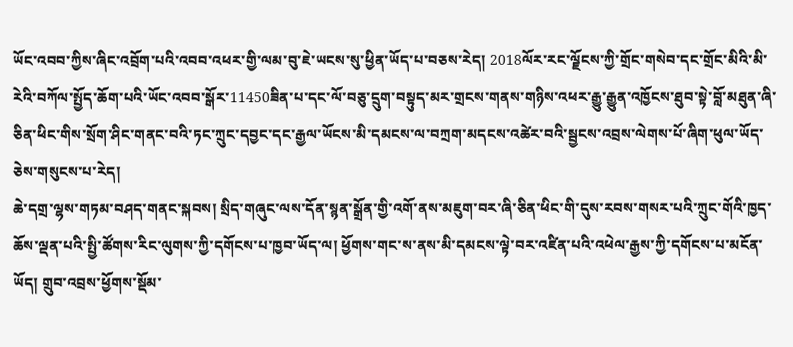ཡོང་འབབ་ཀྱིས་ཞིང་འབྲོག་པའི་འབབ་འཕར་གྱི་ལམ་བུ་ཇེ་ཡངས་སུ་ཕྱིན་ཡོད་པ་བཅས་རེད། 2018ལོར་རང་ལྗོངས་ཀྱི་གྲོང་གསེབ་དང་གྲོང་མིའི་མི་རེའི་བཀོལ་སྤྱོད་ཆོག་པའི་ཡོང་འབབ་སྒོར་11450ཟིན་པ་དང་ལོ་བཅུ་དྲུག་བསྟུད་མར་གྲངས་གནས་གཉིས་འཕར་རྒྱུ་རྒྱུན་འཁྱོངས་ཐུབ་སྟེ་བློ་མཐུན་ཞི་ཅིན་ཕིང་གིས་སྲོག་ཤིང་གནང་བའི་ཏང་ཀྲུང་དབྱང་དང་རྒྱལ་ཡོངས་མི་དམངས་ལ་བཀྲག་མདངས་འཚེར་བའི་སྦྱངས་འབྲས་ལེགས་པོ་ཞིག་ཕུལ་ཡོད་ཅེས་གསུངས་པ་རེད།
ཆེ་དགྲ་ལྷས་གཏམ་བཤད་གནང་སྐབས། སྲིད་གཞུང་ལས་དོན་སྙན་སྒྲོན་གྱི་འགོ་ནས་མཇུག་བར་ཞི་ཅིན་ཕིང་གི་དུས་རབས་གསར་པའི་ཀྲུང་གོའི་ཁྱད་ཆོས་ལྡན་པའི་སྤྱི་ཚོགས་རིང་ལུགས་ཀྱི་དགོངས་པ་ཁྱབ་ཡོད་ལ། ཕྱོགས་གང་ས་ནས་མི་དམངས་ལྟེ་བར་འཛིན་པའི་འཕེལ་རྒྱས་ཀྱི་དགོངས་པ་མངོན་ཡོད། གྲུབ་འབྲས་ཕྱོགས་སྡོམ་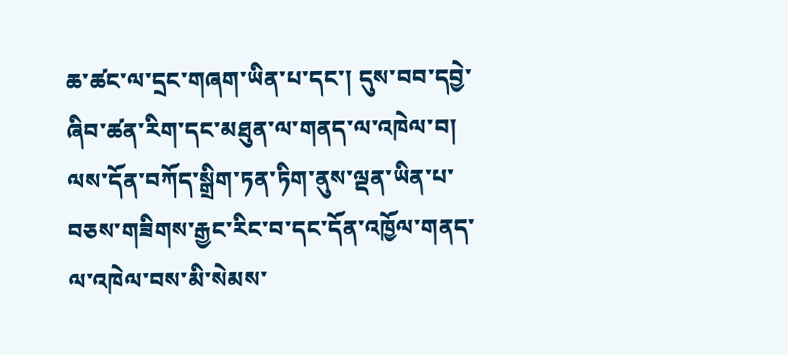ཆ་ཚང་ལ་དྲང་གཞག་ཡིན་པ་དང་། དུས་བབ་དབྱེ་ཞིབ་ཚན་རིག་དང་མཐུན་ལ་གནད་ལ་འཁེལ་བ། ལས་དོན་བཀོད་སྒྲིག་ཏན་ཏིག་ནུས་ལྡན་ཡིན་པ་བཅས་གཟིགས་རྒྱང་རིང་བ་དང་དོན་འཁྱོལ་གནད་ལ་འཁེལ་བས་མི་སེམས་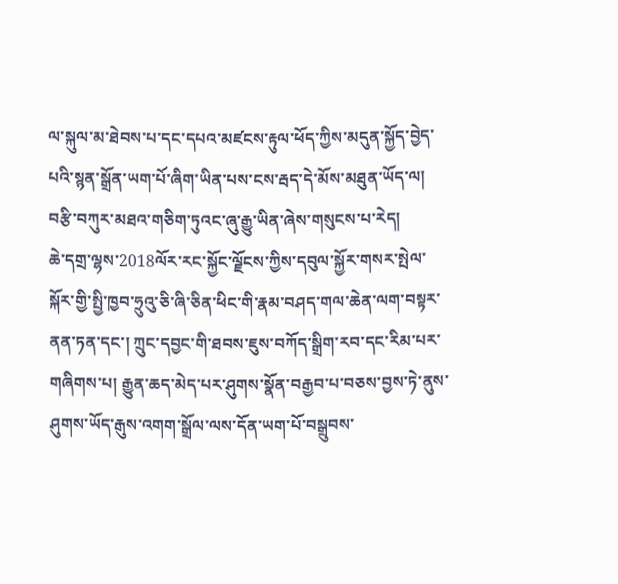ལ་སྐུལ་མ་ཐེབས་པ་དང་དཔའ་མཛངས་རྟུལ་ཕོད་ཀྱིས་མདུན་སྐྱོད་བྱེད་པའི་སྙན་སྒྲོན་ཡག་པོ་ཞིག་ཡིན་པས་ངས་རྦད་དེ་མོས་མཐུན་ཡོད་ལ། བརྩི་བཀུར་མཐའ་གཅིག་ཏུའང་ཞུ་རྒྱུ་ཡིན་ཞེས་གསུངས་པ་རེད།
ཆེ་དགྲ་ལྷས་2018ལོར་རང་སྐྱོང་ལྗོངས་ཀྱིས་དབུལ་སྐྱོར་གསར་སྤེལ་སྐོར་གྱི་སྤྱི་ཁྱབ་ཧྲུའུ་ཅི་ཞི་ཅིན་ཕིང་གི་རྣམ་བཤད་གལ་ཆེན་ལག་བསྟར་ནན་ཏན་དང་། ཀྲུང་དབྱང་གི་ཐབས་ཇུས་བཀོད་སྒྲིག་རབ་དང་རིམ་པར་གཞིགས་པ། རྒྱུན་ཆད་མེད་པར་ཤུགས་སྣོན་བརྒྱབ་པ་བཅས་བྱས་ཏེ་ནུས་ཤུགས་ཡོད་རྒུས་འགག་སྒྲོལ་ལས་དོན་ཡག་པོ་བསྒྲུབས་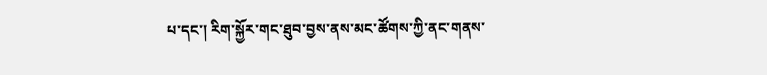པ་དང་། རིག་སྐྱོར་གང་ཐུབ་བྱས་ནས་མང་ཚོགས་ཀྱི་ནང་གནས་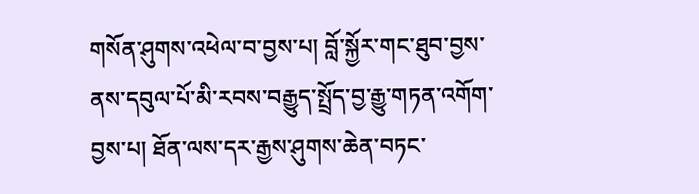གསོན་ཤུགས་འཕེལ་བ་བྱས་པ། བློ་སྐྱོར་གང་ཐུབ་བྱས་ནས་དབུལ་པོ་མི་རབས་བརྒྱུད་སྤྲོད་བྱ་རྒྱུ་གཏན་འགོག་བྱས་པ། ཐོན་ལས་དར་རྒྱས་ཤུགས་ཆེན་བཏང་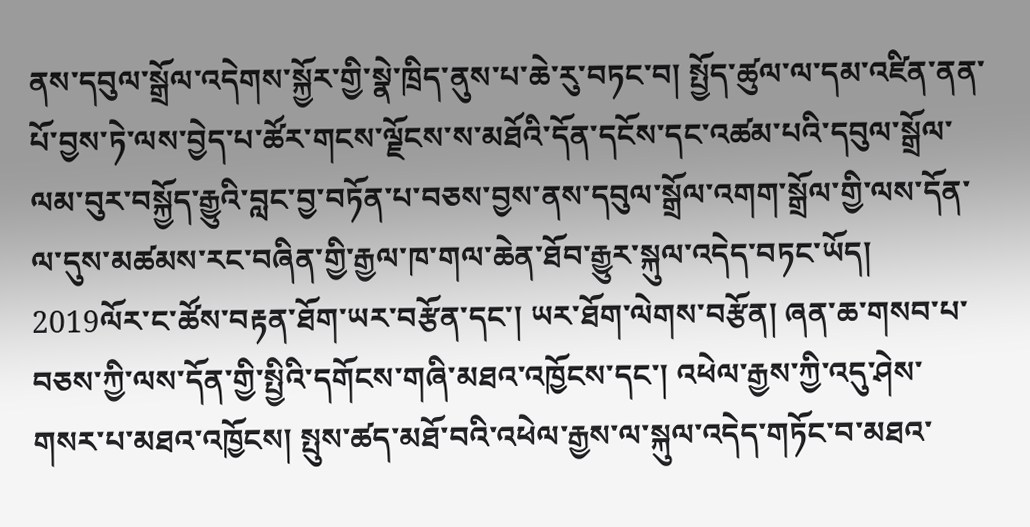ནས་དབུལ་སྒྲོལ་འདེགས་སྐྱོར་གྱི་སྣེ་ཁྲིད་ནུས་པ་ཆེ་རུ་བཏང་བ། སྤྱོད་ཚུལ་ལ་དམ་འཛིན་ནན་པོ་བྱས་ཏེ་ལས་བྱེད་པ་ཚོར་གངས་ལྗོངས་ས་མཐོའི་དོན་དངོས་དང་འཚམ་པའི་དབུལ་སྒྲོལ་ལམ་བུར་བསྐྱོད་རྒྱུའི་བླང་བྱ་བཏོན་པ་བཅས་བྱས་ནས་དབུལ་སྒྲོལ་འགག་སྒྲོལ་གྱི་ལས་དོན་ལ་དུས་མཚམས་རང་བཞིན་གྱི་རྒྱལ་ཁ་གལ་ཆེན་ཐོབ་རྒྱུར་སྐུལ་འདེད་བཏང་ཡོད། 2019ལོར་ང་ཚོས་བརྟན་ཐོག་ཡར་བརྩོན་དང་། ཡར་ཐོག་ལེགས་བརྩོན། ཞན་ཆ་གསབ་པ་བཅས་ཀྱི་ལས་དོན་གྱི་སྤྱིའི་དགོངས་གཞི་མཐའ་འཁྱོངས་དང་། འཕེལ་རྒྱས་ཀྱི་འདུ་ཤེས་གསར་པ་མཐའ་འཁྱོངས། སྤུས་ཚད་མཐོ་བའི་འཕེལ་རྒྱས་ལ་སྐུལ་འདེད་གཏོང་བ་མཐའ་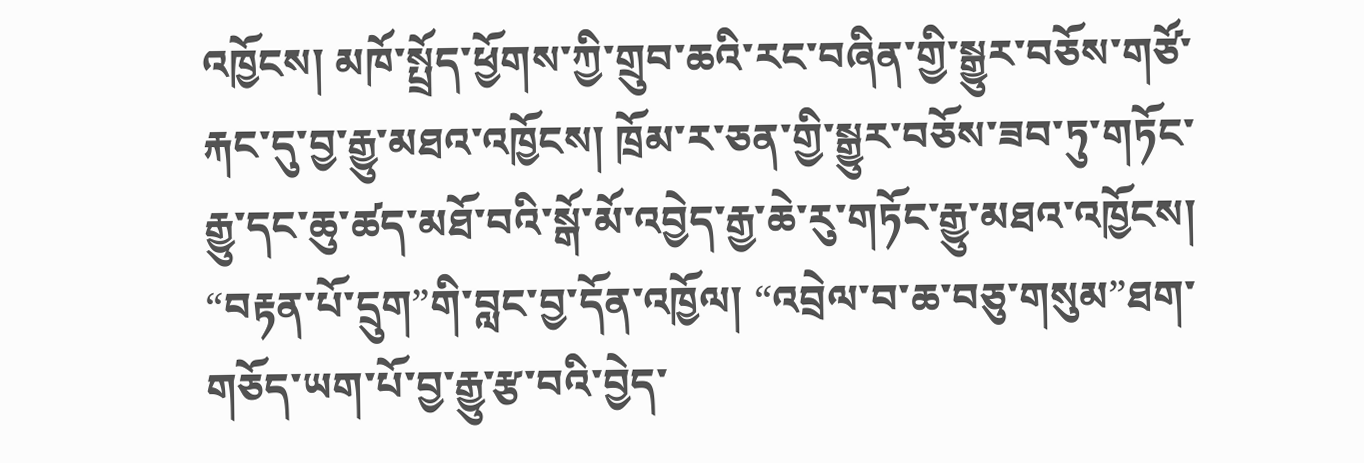འཁྱོངས། མཁོ་སྤྲོད་ཕྱོགས་ཀྱི་གྲུབ་ཆའི་རང་བཞིན་གྱི་སྒྱུར་བཅོས་གཙོ་རྐང་དུ་བྱ་རྒྱུ་མཐའ་འཁྱོངས། ཁྲོམ་ར་ཅན་གྱི་སྒྱུར་བཅོས་ཟབ་ཏུ་གཏོང་རྒྱུ་དང་ཆུ་ཚད་མཐོ་བའི་སྒོ་མོ་འབྱེད་རྒྱ་ཆེ་རུ་གཏོང་རྒྱུ་མཐའ་འཁྱོངས། “བརྟན་པོ་དྲུག”གི་བླང་བྱ་དོན་འཁྱོལ། “འབྲེལ་བ་ཆ་བཅུ་གསུམ”ཐག་གཅོད་ཡག་པོ་བྱ་རྒྱུ་རྩ་བའི་བྱེད་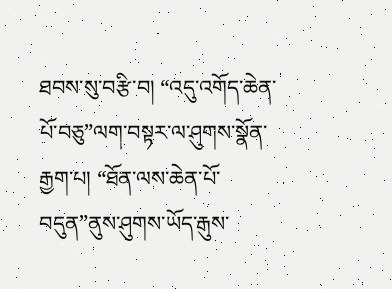ཐབས་སུ་བརྩི་བ། “འདུ་འགོད་ཆེན་པོ་བཅུ”ལག་བསྟར་ལ་ཤུགས་སྣོན་རྒྱག་པ། “ཐོན་ལས་ཆེན་པོ་བདུན”ནུས་ཤུགས་ཡོད་རྒུས་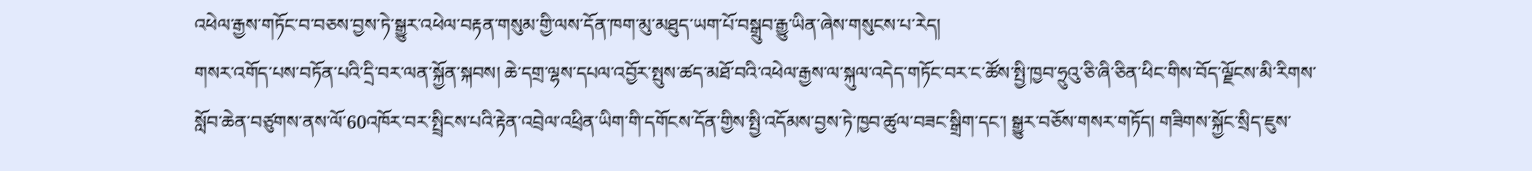འཕེལ་རྒྱས་གཏོང་བ་བཅས་བྱས་ཏེ་སྒྱུར་འཕེལ་བརྟན་གསུམ་གྱི་ལས་དོན་ཁག་མུ་མཐུད་ཡག་པོ་བསྒྲུབ་རྒྱུ་ཡིན་ཞེས་གསུངས་པ་རེད།
གསར་འགོད་པས་བཏོན་པའི་དྲི་བར་ལན་སྐྱོན་སྐབས། ཆེ་དགྲ་ལྷས་དཔལ་འབྱོར་སྤུས་ཚད་མཐོ་བའི་འཕེལ་རྒྱས་ལ་སྐུལ་འདེད་གཏོང་བར་ང་ཚོས་སྤྱི་ཁྱབ་ཧྲུའུ་ཅི་ཞི་ཅིན་ཕིང་གིས་བོད་ལྗོངས་མི་རིགས་སློབ་ཆེན་བཙུགས་ནས་ལོ་60འཁོར་བར་སྤྲིངས་པའི་རྟེན་འབྲེལ་འཕྲིན་ཡིག་གི་དགོངས་དོན་གྱིས་སྤྱི་འདོམས་བྱས་ཏེ་ཁྱབ་ཚུལ་བཟང་སྒྲིག་དང་། སྒྱུར་བཅོས་གསར་གཏོད། གཟིགས་སྐྱོང་སྲིད་ཇུས་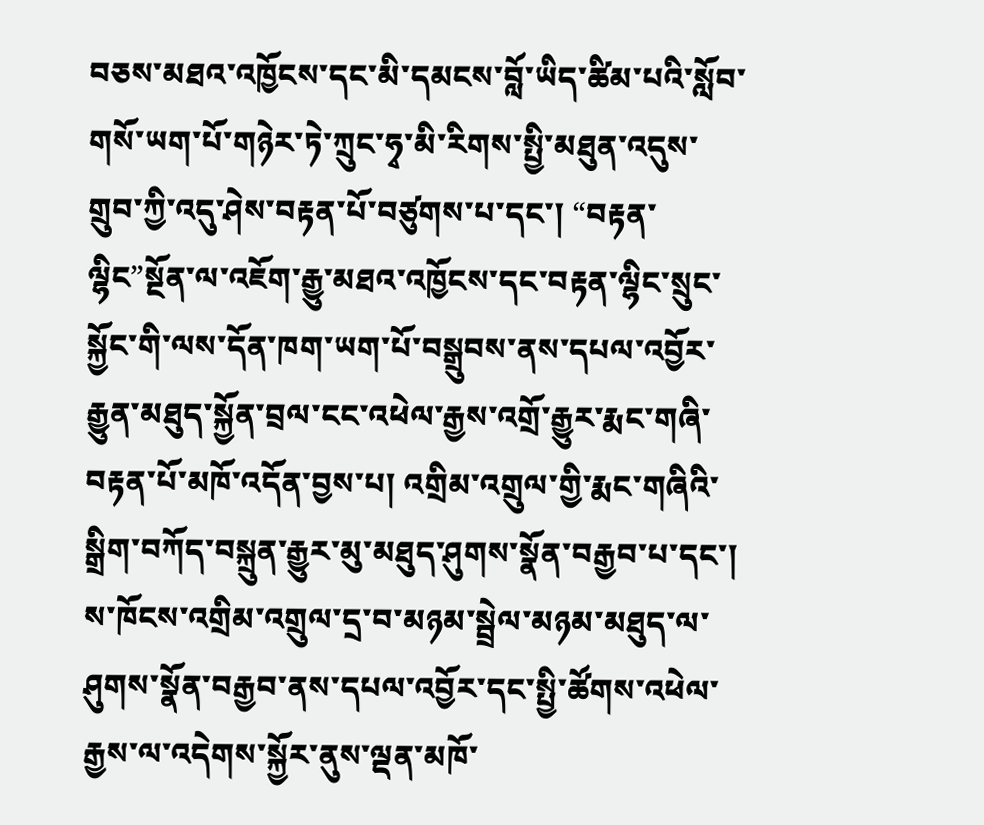བཅས་མཐའ་འཁྱོངས་དང་མི་དམངས་བློ་ཡིད་ཚིམ་པའི་སློབ་གསོ་ཡག་པོ་གཉེར་ཏེ་ཀྲུང་ཧྭ་མི་རིགས་སྤྱི་མཐུན་འདུས་གྲུབ་ཀྱི་འདུ་ཤེས་བརྟན་པོ་བཙུགས་པ་དང་། “བརྟན་ལྷིང”སྔོན་ལ་འཇོག་རྒྱུ་མཐའ་འཁྱོངས་དང་བརྟན་ལྷིང་སྲུང་སྐྱོང་གི་ལས་དོན་ཁག་ཡག་པོ་བསྒྲུབས་ནས་དཔལ་འབྱོར་རྒྱུན་མཐུད་སྐྱོན་བྲལ་ངང་འཕེལ་རྒྱས་འགྲོ་རྒྱུར་རྨང་གཞི་བརྟན་པོ་མཁོ་འདོན་བྱས་པ། འགྲིམ་འགྲུལ་གྱི་རྨང་གཞིའི་སྒྲིག་བཀོད་བསྐྲུན་རྒྱུར་མུ་མཐུད་ཤུགས་སྣོན་བརྒྱབ་པ་དང་། ས་ཁོངས་འགྲིམ་འགྲུལ་དྲ་བ་མཉམ་སྦྲེལ་མཉམ་མཐུད་ལ་ཤུགས་སྣོན་བརྒྱབ་ནས་དཔལ་འབྱོར་དང་སྤྱི་ཚོགས་འཕེལ་རྒྱས་ལ་འདེགས་སྐྱོར་ནུས་ལྡན་མཁོ་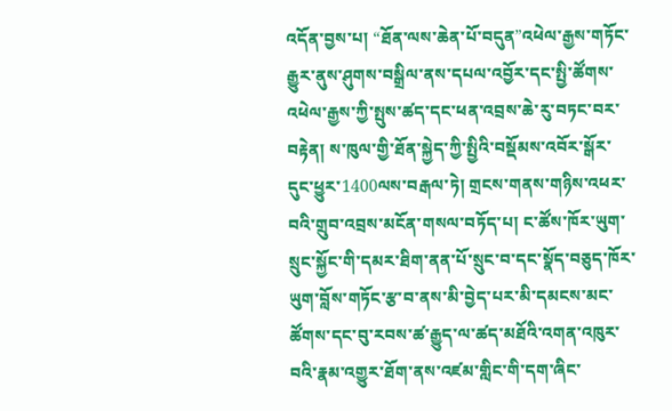འདོན་བྱས་པ། “ཐོན་ལས་ཆེན་པོ་བདུན”འཕེལ་རྒྱས་གཏོང་རྒྱུར་ནུས་ཤུགས་བསྒྲིལ་ནས་དཔལ་འབྱོར་དང་སྤྱི་ཚོགས་འཕེལ་རྒྱས་ཀྱི་སྤུས་ཚད་དང་ཕན་འབྲས་ཆེ་རུ་བཏང་བར་བརྟེན། ས་ཁུལ་གྱི་ཐོན་སྐྱེད་ཀྱི་སྤྱིའི་བསྡོམས་འབོར་སྒོར་དུང་ཕྱུར་1400ལས་བརྒལ་ཏེ། གྲངས་གནས་གཉིས་འཕར་བའི་གྲུབ་འབྲས་མངོན་གསལ་བཏོད་པ། ང་ཚོས་ཁོར་ཡུག་སྲུང་སྐྱོང་གི་དམར་ཐིག་ནན་པོ་སྲུང་བ་དང་སྣོད་བཅུད་ཁོར་ཡུག་བློས་གཏོང་རྩ་བ་ནས་མི་བྱེད་པར་མི་དམངས་མང་ཚོགས་དང་བུ་རབས་ཚ་རྒྱུད་ལ་ཚད་མཐོའི་འགན་འཁུར་བའི་རྣམ་འགྱུར་ཐོག་ནས་འཛམ་གླིང་གི་དག་ཞིང་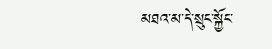མཐའ་མ་དེ་སྲུང་སྐྱོང་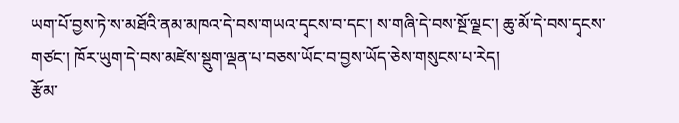ཡག་པོ་བྱས་ཏེ་ས་མཐོའི་ནམ་མཁའ་དེ་བས་གཡའ་དྭངས་བ་དང་། ས་གཞི་དེ་བས་སྔོ་ལྗང་། ཆུ་མོ་དེ་བས་དྭངས་གཙང་། ཁོར་ཡུག་དེ་བས་མཛེས་སྡུག་ལྡན་པ་བཅས་ཡོང་བ་བྱས་ཡོད་ཅེས་གསུངས་པ་རེད།
རྩོམ་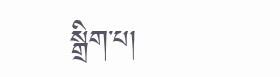སྒྲིག་པ།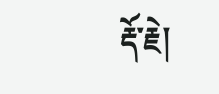རྡོ་རྗེ།